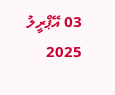03 އޭޕްރީލު 2025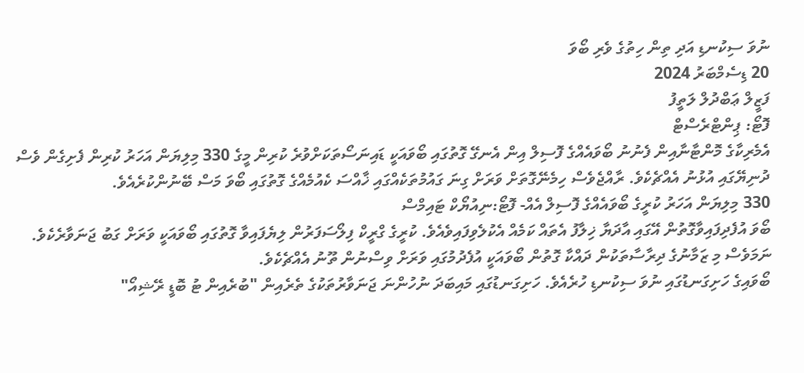ނުވަ ސިކުނޑި އަދި ތިން ހިތުގެ ވެރި ބޯވަ
20 ޑިސެމްބަރު 2024
ފަޒީލް ޢަބްދުލް ލަތީފު
ފޮޓޯ: ޕިންޓްރެސްޓް
އެމެރިކާގެ މޮންޓާނާއިން ފެނުނު ބޯވައެއްގެ ފޮސިލް އިން އެނގޭ ގޮތުގައި ބޯވައަކީ ޑައިނަސޯތަކަށްވުރެ ކުރިން މީގެ 330 މިލިޔަން އަހަރު ކުރިން ފެށިގެން ވެސް ދުނިޔޭގައި އުޅުނު އެއްޗެކެވެ. ރާއްޖެވެސް ހިމެނޭގޮތަށް ވަރަށް ގިނަ ގައުމުތަކެއްގައި ޚާއްސަ ކެއުމެއްގެ ގޮތުގައި ބޯވަ މަސް ބޭނުންކުރެއެވެ.
330 މިލިޔަން އަހަރު ކުރީގެ ބޯވައެއްގެ ފޮސިލް އެއް- ފޮޓޯ:ނިއުޔޯކް ޓައިމްސް
ބޯވަ އުފެދިފައިވާގޮތުން އޭގައި އާދަޔާ ޚިލާފު އެތައް ކަމެއް އެކުލެވިފައިވެއެވެ. ކުރީގެ ގްރީކް ފިލޯސަފަރުން ލިޔެފައިވާ ގޮތުގައި ބޯވައަކީ ވަރަށް ގަބު ޖަނަވާރެކެވެ. ނަމަވެސް މި ޒަމާނުގެ ދިރާސާތަކުން ދައްކާ ގޮތުން ބޯވައަކީ އުފެދުމުގައި ވަރަށް ވިސްނުން ތޫނު އެއްޗެކެވެ.
ބޯވައިގެ ހަށިގަނޑުގައި ނުވަ ސިކުނޑި ހުރެއެވެ. ހަށިގަނޑުގައި މައިބަދަ ނުހުންނަ ޖަނަވާރުތަކުގެ ތެރެއިން "ބުރެއިން ޓު ބޮޑީ ރޭޝިއޯ"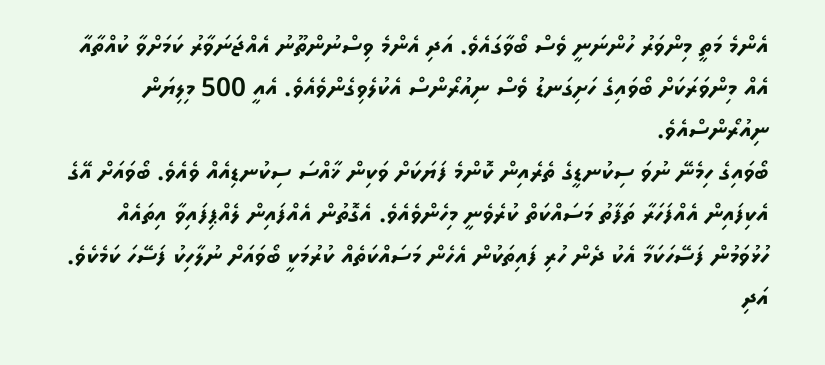އެންމެ މަތީ މިންވަރު ހުންނަނީ ވެސް ބޯވާގައެވެ. އަދި އެންމެ ވިސްނުންތޫނު އެއްޖަނަވާރު ކަމަށްވާ ކުއްތާއާ އެއް މިންވަރަކަށް ބޯވައިގެ ހަށިގަނޑު ވެސް ނިއުރޯންސް އެކުލެވިގެންވެއެވެ. އެއީ 500 މިލިޔަން ނިއުރޯންސްއެވެ.
ބޯވައިގެ ހިމެނޭ ނުވަ ސިކުނޑީގެ ތެރެއިން ކޮންމެ ފަޔަކަށް ވަކިން ޚާއްސަ ސިކުނޑިއެއް ވެއެވެ. ބޯވައަށް އޭގެ އެކިފައިން އެއްފަހަރާ ތަފާތު މަސައްކަތް ކުރެވެނީ މިހެންވެއެވެ. އެގޮތުން އެއްފައިން ލެއްޕިފައިވާ އިތައެއް ހުޅުވަމުން ފަސޭހަކަމާ އެކު ދެން ހުރި ފައިތަކުން އެހެން މަސައްކަތެއް ކުރުމަކީ ބޯވައަށް ނުލާހިކު ފަސޭހަ ކަމެކެވެ. އަދި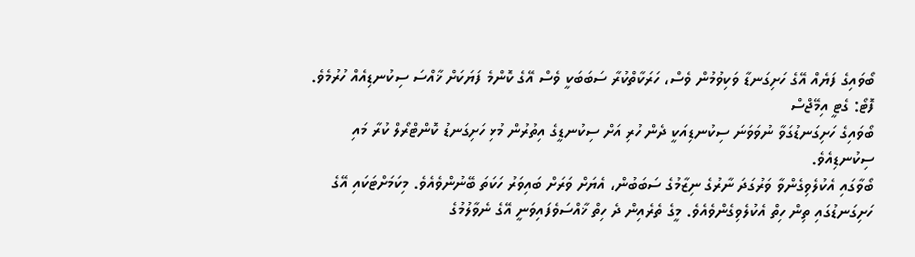ބޯވައިގެ ފަޔެއް އޭގެ ހަށިގަނޑާ ވަކިވުމުން ވެސް، ހަރަކާތްކުރާ ސަބަބަކީ ވެސް އޭގެ ކޮންމެ ފަޔަކަށް ޚާއްސަ ސިކުނޑިއެއް ހުރުމެވެ.
ފޮޓޯ: ގެޓީ އިމޭޖްސް
ބޯވައިގެ ހަށިގަނޑުގަވާ ނުވަވަނަ ސިކުނޑިއަކީ ދެން ހުރި އަށް ސިކުނޑީގެ އިތުރުން މުޅި ހަށިގަނޑު ކޮންޓްރޯލް ކުރާ މައި ސިކުނޑިއެވެ.
ބޯވާގައި އެކުލެވިގެންވާ ވަރުގަދަ ނާރުގެ ނިޒާމުގެ ސަބަބުން، އެޔަށް ވަރަށް ބައިވަރު ހަކަތަ ބޭނުންވެއެވެ. މިކަމަށްޓަކައި އޭގެ ހަށިގަނޑުގައި ތިން ހިތް އެކުލެވިގެންވެއެވެ. މީގެ ތެރެއިން ދެ ހިތް ޚާއްސަވެފައިވަނީ އޭގެ ނެވާލުމުގެ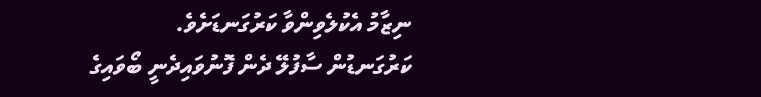ނިޒާމު އެކުލެވިންވާ ކަރުގަނޑަށެވެ. ކަރުގަނޑުން ސާފުލޭ ދެން ފޮނުވައިދެނީ ބޯވައިގެ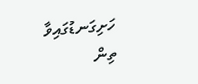ހަށިގަނޑުގައިވާ ތިން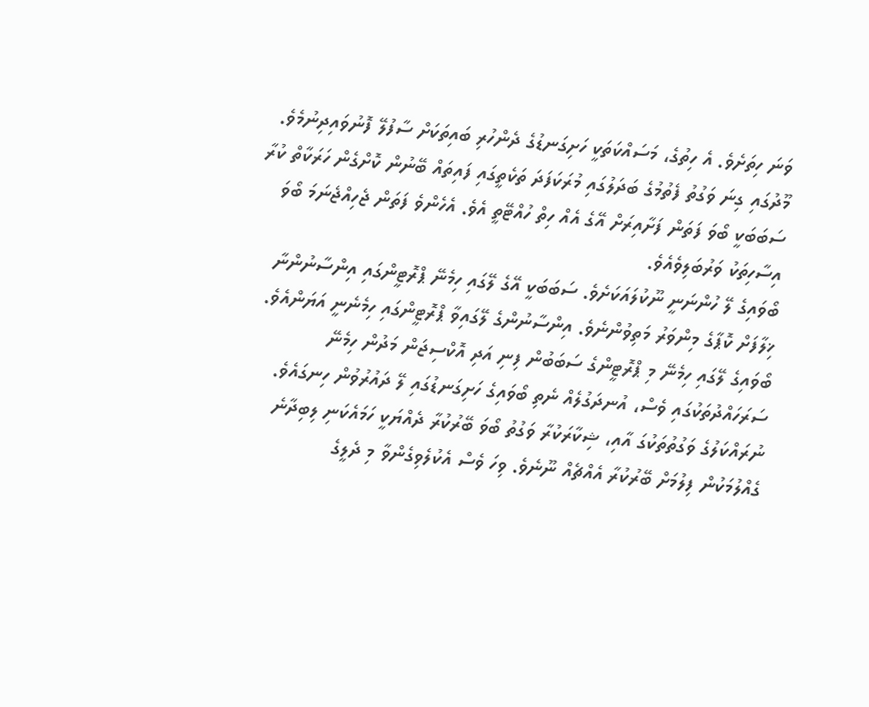ވަނަ ހިތަށެވެ. އެ ހިތުގެ، މަސައްކަތަކީ ހަށިގަނޑުގެ ދެންހުރި ބައިތަކަށް ސާފުލޭ ފޮނުވައިދިނުމެވެ. މޫދުގައި ގިނަ ވަގުތު ފެތުމުގެ ބަދަލުގައި މުރަކަފަދަ ތަކެތީގައި ފައިތައް ބޭނުން ކޮށްގެން ހަރަކާތް ކުރާ ސަބަބަކީ ބޯވަ ފަތަން ފަށާއިރަށް އޭގެ އެއް ހިތް ހުއްޓޭތީ އެވެ. އެހެންވެ ފަތަން ޖެހިއްޖެނަމަ ބޯވަ އިސާހިތަކު ވަރުބަލިވެއެވެ.
ބޯވައިގެ ލޭ ހުންނަނީ ނޫކުލައަކަށެވެ. ސަބަބަކީ އޭގެ ލޭގައި ހިމެނޭ ޕްރޮޓީންގައި އިންސާނުންނާ ޚިލާފަށް ކޮޕާގެ މިންވަރު މަތިވުންނެވެ. އިންސާނުންގެ ލޭގައިވާ ޕްރޮޓީންގައި ހިމެނެނީ އަޔަންއެވެ.
ބޯވައިގެ ލޭގައި ހިމެނޭ މި ޕްރޮޓީންގެ ސަބަބުން ފިނި އަދި އޮކްސިޖަން މަދުން ހިމެނޭ ސަރަހައްދުތަކުގައި ވެސް، އުނދަގުލެއް ނެތި ބޯވައިގެ ހަށިގަނޑުގައި ލޭ ދައުރުވުން ހިނގައެވެ.
ނުރައްކަލުގެ ވަގުތުތަކުގަ އާއި، ޝިކާރަކުރާ ވަގުތު ބޯވަ ބޭރުކުރާ ދެއްޔަކީ ހަމައެކަނި ލިބިދާނެ ގެއްލުމަކުން ފިލުމަށް ބޭރުކުރާ އެއްޗެއް ނޫނެވެ. ވިހަ ވެސް އެކުލެވިގެންވާ މި ދެލީގެ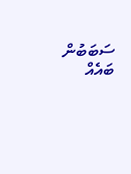ސަބަބުން ބައެއް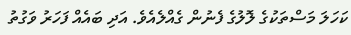ކަހަލަ މަސްތަކުގެ ލޮލުގެ ފެނުން ގެއްލެއެވެ. އަދި ބައެއް ފަހަރު ވަގުތު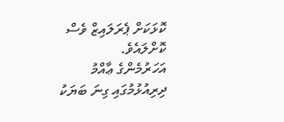ކޮޅަކަށް ޕެރަލައިޒް ވެސް ކޮށްލައެވެ.
އަހަރުމެންގެ ޢާއްމު ދިރިއުޅުމުގައި ގިނަ ބަޔަކު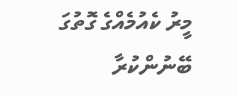މީރު ކެއުމެއްގެ ގޮތުގަ ބޭނުންކުރާ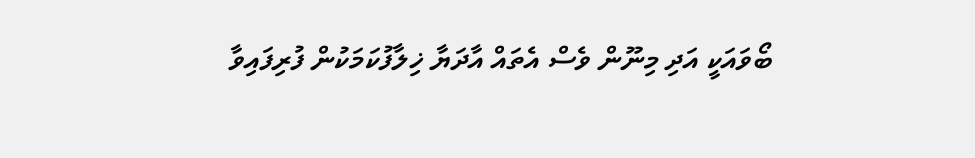ބޯވައަކީ އަދި މިނޫން ވެސް އެތައް އާދަޔާ ޚިލާފުކަމަކުން ފުރިފައިވާ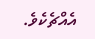އެއްޗެކެވެ.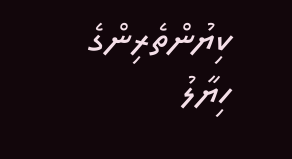ކިޔުންތެރިންގެ ހިޔާލު